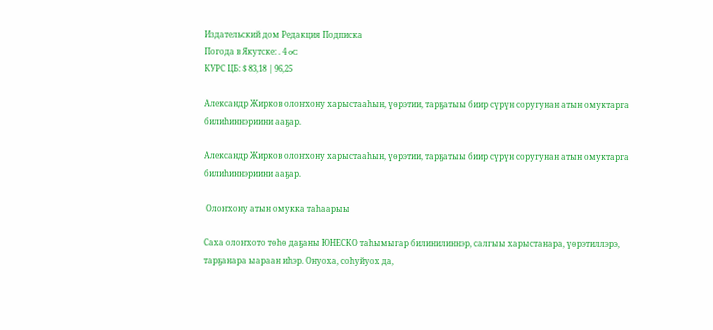Издательский дом Редакция Подписка
Погода в Якутске: . 4 oC
КУРС ЦБ: $ 83,18 | 96,25

Александр Жирков олоҥхону харыстааһын, үөрэтии, тарҕатыы биир сүрүн соругунан атын омуктарга билиһиннэриини ааҕар.

Александр Жирков олоҥхону харыстааһын, үөрэтии, тарҕатыы биир сүрүн соругунан атын омуктарга билиһиннэриини ааҕар.

 Олоҥхону атын омукка таһаарыы

Саха олоҥхото төһө даҕаны ЮНЕСКО таһымыгар билинилиннэр, салгыы харыстанара, үөрэтиллэрэ, тарҕанара ыараан иһэр. Онуоха, соһуйуох да,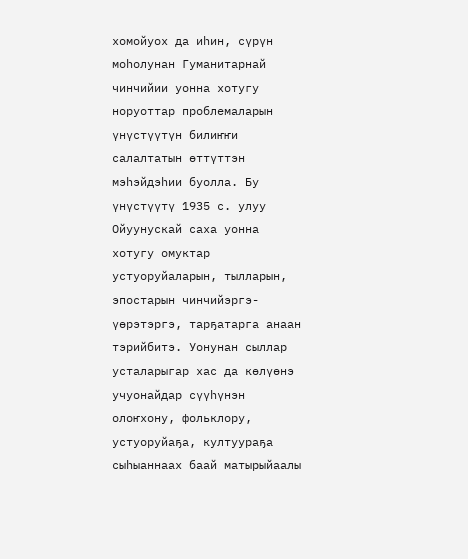хомойуох да иһин, сүрүн моһолунан Гуманитарнай чинчийии уонна хотугу норуоттар проблемаларын үнүстүүтүн билиҥҥи салалтатын өттүттэн мэһэйдэһии буолла. Бу үнүстүүтү 1935 с. улуу Ойуунускай саха уонна хотугу омуктар устуоруйаларын, тылларын, эпостарын чинчийэргэ-үөрэтэргэ, тарҕатарга анаан тэрийбитэ. Уонунан сыллар усталарыгар хас да көлүөнэ учуонайдар сүүһүнэн олоҥхону, фольклору, устуоруйаҕа, култуураҕа сыһыаннаах баай матырыйаалы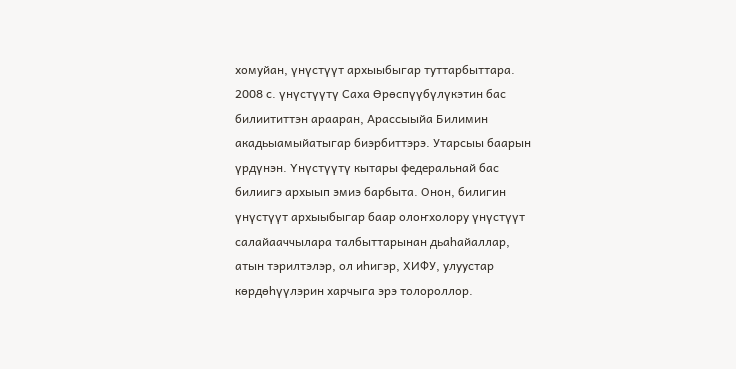хомуйан, үнүстүүт архыыбыгар туттарбыттара. 2008 с. үнүстүүтү Саха Өрөспүүбүлүкэтин бас билиититтэн арааран, Арассыыйа Билимин акадьыамыйатыгар биэрбиттэрэ. Утарсыы баарын үрдүнэн. Үнүстүүтү кытары федеральнай бас билиигэ архыып эмиэ барбыта. Онон, билигин үнүстүүт архыыбыгар баар олоҥхолору үнүстүүт салайааччылара талбыттарынан дьаһайаллар, атын тэрилтэлэр, ол иһигэр, ХИФУ, улуустар көрдөһүүлэрин харчыга эрэ толороллор.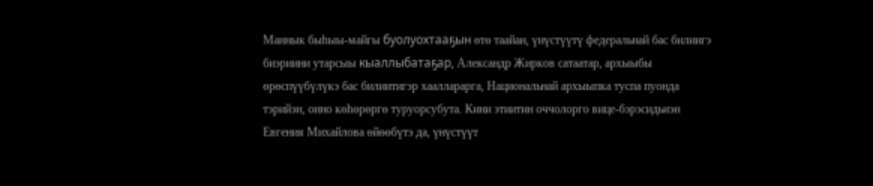Маннык быһыы-майгы буолуохтааҕын өтө таайан, үнүстүүтү федеральнай бас билиигэ биэриини утарсыы кыаллыбатаҕар, Александр Жирков сатаатар, архыыбы өрөспүүбүлүкэ бас билиитигэр хаалларарга, Национальнай архыыпка туспа пуонда тэрийэн, онно көһөрөргө туруорсубута. Кини этиитин оччолорго вице-бэрэсидьиэн Евгения Михайлова өйөөбүтэ да, үнүстүүт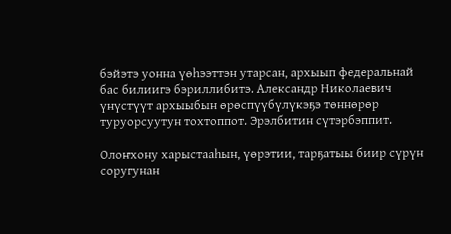бэйэтэ уонна үөһээттэн утарсан, архыып федеральнай бас билиигэ бэриллибитэ. Александр Николаевич үнүстүүт архыыбын өрөспүүбүлүкэҕэ төннөрөр туруорсуутун тохтоппот. Эрэлбитин сүтэрбэппит.

Олоҥхону харыстааһын, үөрэтии, тарҕатыы биир сүрүн соругунан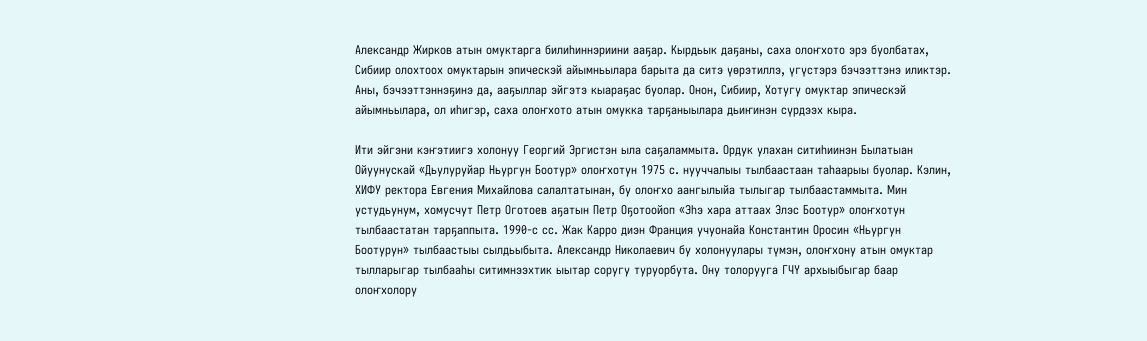Александр Жирков атын омуктарга билиһиннэриини ааҕар. Кырдьык даҕаны, саха олоҥхото эрэ буолбатах, Сибиир олохтоох омуктарын эпическэй айымньылара барыта да ситэ үөрэтиллэ, үгүстэрэ бэчээттэнэ иликтэр. Аны, бэчээттэннэҕинэ да, ааҕыллар эйгэтэ кыараҕас буолар. Онон, Сибиир, Хотугу омуктар эпическэй айымньылара, ол иһигэр, саха олоҥхото атын омукка тарҕаныылара дьиҥинэн сүрдээх кыра.

Ити эйгэни кэҥэтиигэ холонуу Георгий Эргистэн ыла саҕаламмыта. Ордук улахан ситиһиинэн Былатыан Ойуунускай «Дьулуруйар Ньургун Боотур» олоҥхотун 1975 с. нууччалыы тылбаастаан таһаарыы буолар. Кэлин, ХИФУ ректора Евгения Михайлова салалтатынан, бу олоҥхо аангылыйа тылыгар тылбаастаммыта. Мин устудьунум, хомусчут Петр Оготоев аҕатын Петр Оҕотоойоп «Эһэ хара аттаах Элэс Боотур» олоҥхотун тылбаастатан тарҕаппыта. 1990-с сс. Жак Карро диэн Франция учуонайа Константин Оросин «Ньургун Боотурун» тылбаастыы сылдьыбыта. Александр Николаевич бу холонуулары түмэн, олоҥхону атын омуктар тылларыгар тылбааһы ситимнээхтик ыытар соругу туруорбута. Ону толорууга ГЧҮ архыыбыгар баар олоҥхолору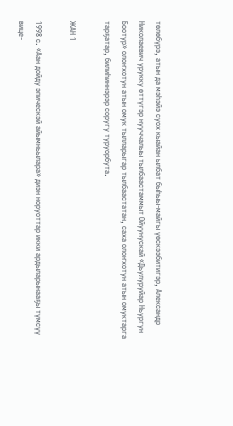төлөбүрэ, атын да мэһэйэ суох кыайан ылбат быһыы-майгы үөскээбитигэр, Александр Николаевич урукку өттүгэр нууччалыы тылбаастаммыт Ойуунускай «Дьулуруйар Ньургун Боотур» олоҥхотун атын омук тылларыгар тылбаастатан, саха олоҥхотун атын омуктарга тарҕатар, билиһиннэрэр соругу туруорбута.

ЖАН 1

1998 с. «Аан дойду эпическэй айымньылара» диэн норуоттар икки ардыларынааҕы түмсүү вице-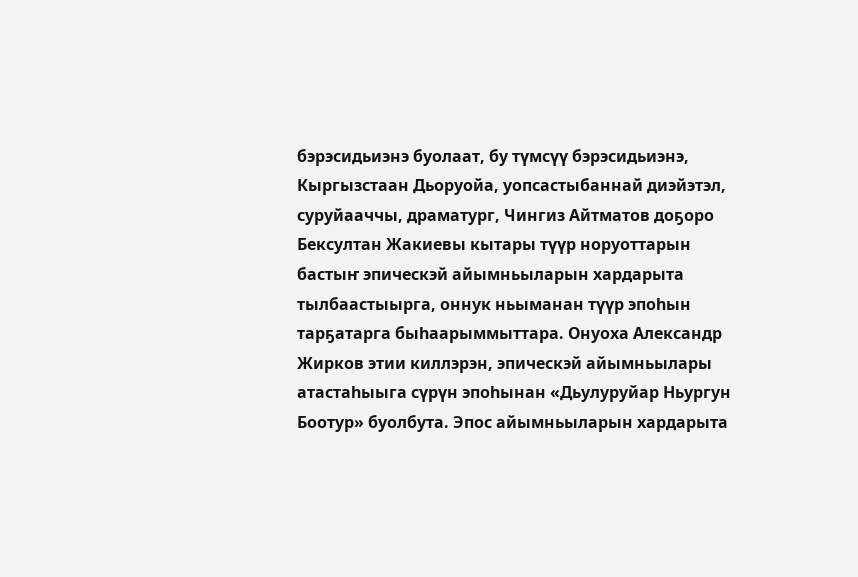бэрэсидьиэнэ буолаат, бу түмсүү бэрэсидьиэнэ, Кыргызстаан Дьоруойа, уопсастыбаннай диэйэтэл, суруйааччы, драматург, Чингиз Айтматов доҕоро Бексултан Жакиевы кытары түүр норуоттарын бастыҥ эпическэй айымньыларын хардарыта тылбаастыырга, оннук ньыманан түүр эпоһын тарҕатарга быһаарыммыттара. Онуоха Александр Жирков этии киллэрэн, эпическэй айымньылары атастаһыыга сүрүн эпоһынан «Дьулуруйар Ньургун Боотур» буолбута. Эпос айымньыларын хардарыта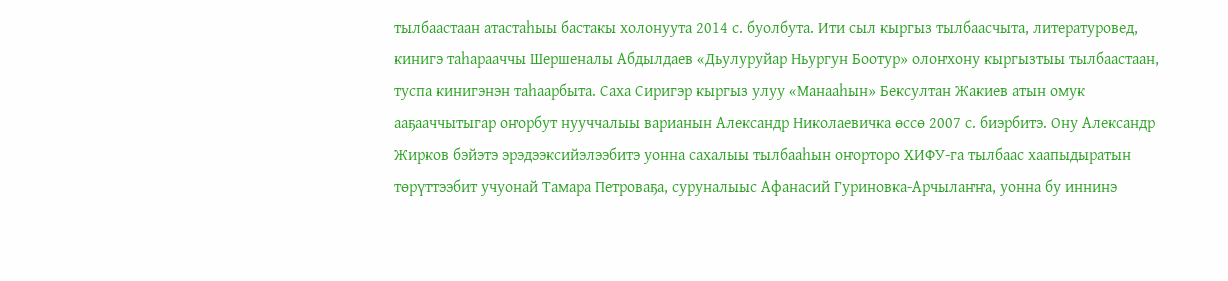тылбаастаан атастаһыы бастакы холонуута 2014 с. буолбута. Ити сыл кыргыз тылбаасчыта, литературовед, кинигэ таһарааччы Шершеналы Абдылдаев «Дьулуруйар Ньургун Боотур» олоҥхону кыргызтыы тылбаастаан, туспа кинигэнэн таһаарбыта. Саха Сиригэр кыргыз улуу «Манааһын» Бексултан Жакиев атын омук ааҕааччытыгар оҥорбут нууччалыы варианын Александр Николаевичка өссө 2007 с. биэрбитэ. Ону Александр Жирков бэйэтэ эрэдээксийэлээбитэ уонна сахалыы тылбааһын оҥорторо ХИФУ-га тылбаас хаапыдыратын төрүттээбит учуонай Тамара Петроваҕа, суруналыыс Афанасий Гуриновка-Арчылаҥҥа, уонна бу иннинэ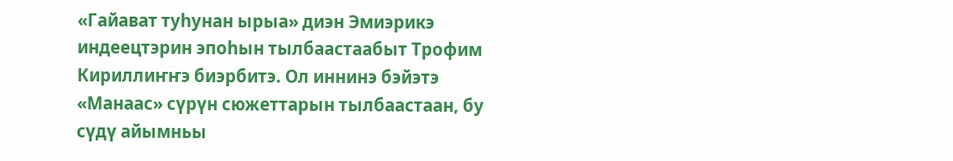«Гайават туһунан ырыа» диэн Эмиэрикэ индеецтэрин эпоһын тылбаастаабыт Трофим Кириллиҥҥэ биэрбитэ. Ол иннинэ бэйэтэ «Манаас» сүрүн сюжеттарын тылбаастаан, бу сүдү айымньы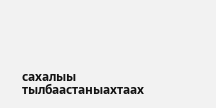сахалыы тылбаастаныахтаах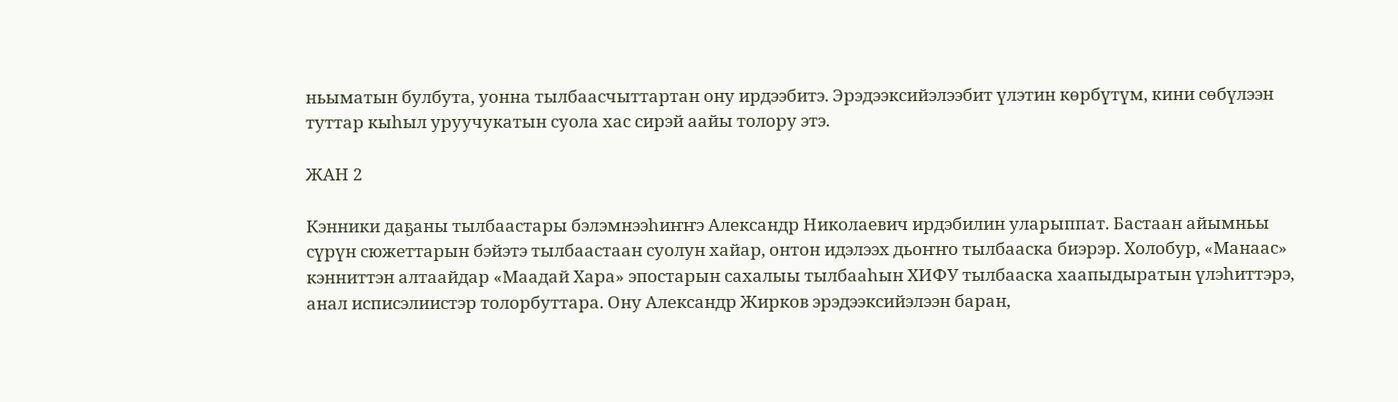ньыматын булбута, уонна тылбаасчыттартан ону ирдээбитэ. Эрэдээксийэлээбит үлэтин көрбүтүм, кини сөбүлээн туттар кыһыл уруучукатын суола хас сирэй аайы толору этэ.

ЖАН 2

Кэнники даҕаны тылбаастары бэлэмнээһиҥҥэ Александр Николаевич ирдэбилин уларыппат. Бастаан айымньы сүрүн сюжеттарын бэйэтэ тылбаастаан суолун хайар, онтон идэлээх дьоҥҥо тылбааска биэрэр. Холобур, «Манаас» кэнниттэн алтаайдар «Маадай Хара» эпостарын сахалыы тылбааһын ХИФУ тылбааска хаапыдыратын үлэһиттэрэ, анал исписэлиистэр толорбуттара. Ону Александр Жирков эрэдээксийэлээн баран,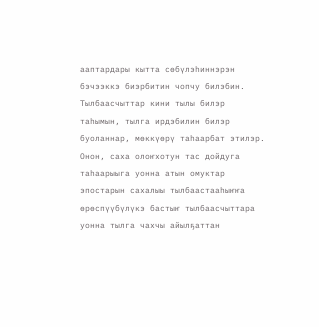ааптардары кытта сөбүлэһиннэрэн бэчээккэ биэрбитин чопчу билэбин. Тылбаасчыттар кини тылы билэр таһымын, тылга ирдэбилин билэр буоланнар, мөккүөрү таһаарбат этилэр. Онон, саха олоҥхотун тас дойдуга таһаарыыга уонна атын омуктар эпостарын сахалыы тылбаастааһыҥҥа өрөспүүбүлүкэ бастыҥ тылбаасчыттара уонна тылга чахчы айылҕаттан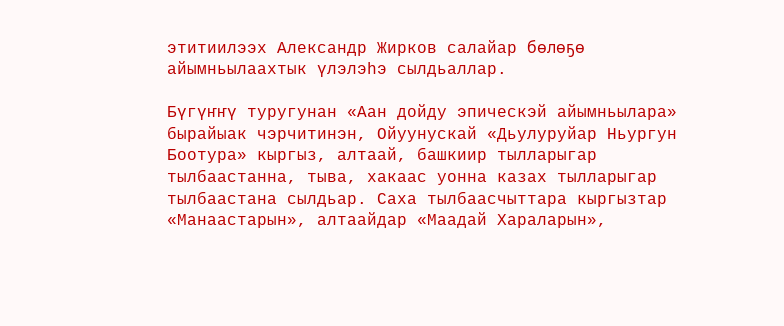этитиилээх Александр Жирков салайар бөлөҕө айымньылаахтык үлэлэһэ сылдьаллар.

Бүгүҥҥү туругунан «Аан дойду эпическэй айымньылара» бырайыак чэрчитинэн, Ойуунускай «Дьулуруйар Ньургун Боотура» кыргыз, алтаай, башкиир тылларыгар тылбаастанна, тыва, хакаас уонна казах тылларыгар тылбаастана сылдьар. Саха тылбаасчыттара кыргызтар «Манаастарын», алтаайдар «Маадай Хараларын»,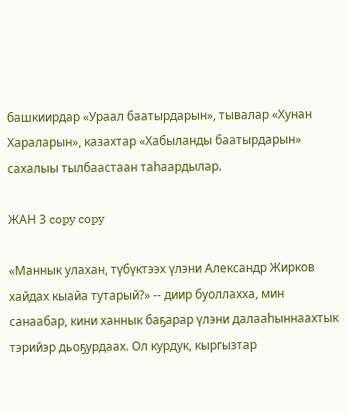башкиирдар «Ураал баатырдарын», тывалар «Хунан Хараларын», казахтар «Хабыланды баатырдарын» сахалыы тылбаастаан таһаардылар.

ЖАН 3 copy copy

«Маннык улахан, түбүктээх үлэни Александр Жирков хайдах кыайа тутарый?» -- диир буоллахха, мин санаабар, кини ханнык баҕарар үлэни далааһыннаахтык тэрийэр дьоҕурдаах. Ол курдук, кыргызтар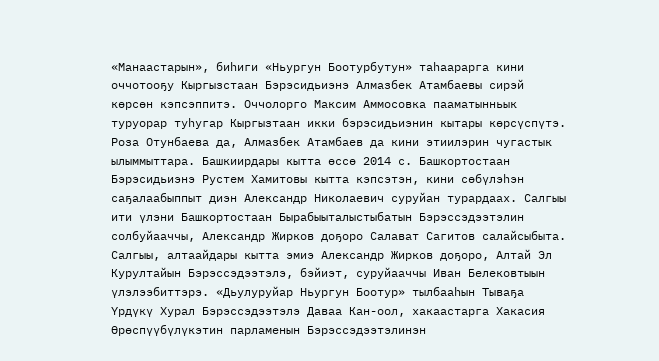«Манаастарын», биһиги «Ньургун Боотурбутун» таһаарарга кини оччотооҕу Кыргызстаан Бэрэсидьиэнэ Алмазбек Атамбаевы сирэй көрсөн кэпсэппитэ. Оччолорго Максим Аммосовка пааматынньык туруорар туһугар Кыргызтаан икки бэрэсидьиэнин кытары көрсүспүтэ. Роза Отунбаева да, Алмазбек Атамбаев да кини этиилэрин чугастык ылыммыттара. Башкиирдары кытта өссө 2014 с. Башкортостаан Бэрэсидьиэнэ Рустем Хамитовы кытта кэпсэтэн, кини сөбүлэһэн саҕалаабыппыт диэн Александр Николаевич суруйан турардаах. Салгыы ити үлэни Башкортостаан Бырабыыталыстыбатын Бэрэссэдээтэлин солбуйааччы, Александр Жирков доҕоро Салават Сагитов салайсыбыта. Салгыы, алтаайдары кытта эмиэ Александр Жирков доҕоро, Алтай Эл Курултайын Бэрэссэдээтэлэ, бэйиэт, суруйааччы Иван Белековтыын үлэлээбиттэрэ. «Дьулуруйар Ньургун Боотур» тылбааһын Тываҕа Үрдүкү Хурал Бэрэссэдээтэлэ Даваа Кан-оол, хакаастарга Хакасия Өрөспүүбүлүкэтин парламенын Бэрэссэдээтэлинэн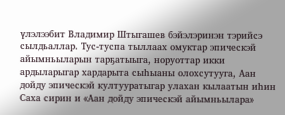үлэлээбит Владимир Штыгашев бэйэлэринэн тэрийсэ сылдьаллар. Тус-туспа тыллаах омуктар эпическэй айымньыларын тарҕатыыга, норуоттар икки ардыларыгар хардарыта сыһыаны олохсутууга, Аан дойду эпическэй култууратыгар улахан кылаатын иһин Саха сирин и «Аан дойду эпическэй айымньылара»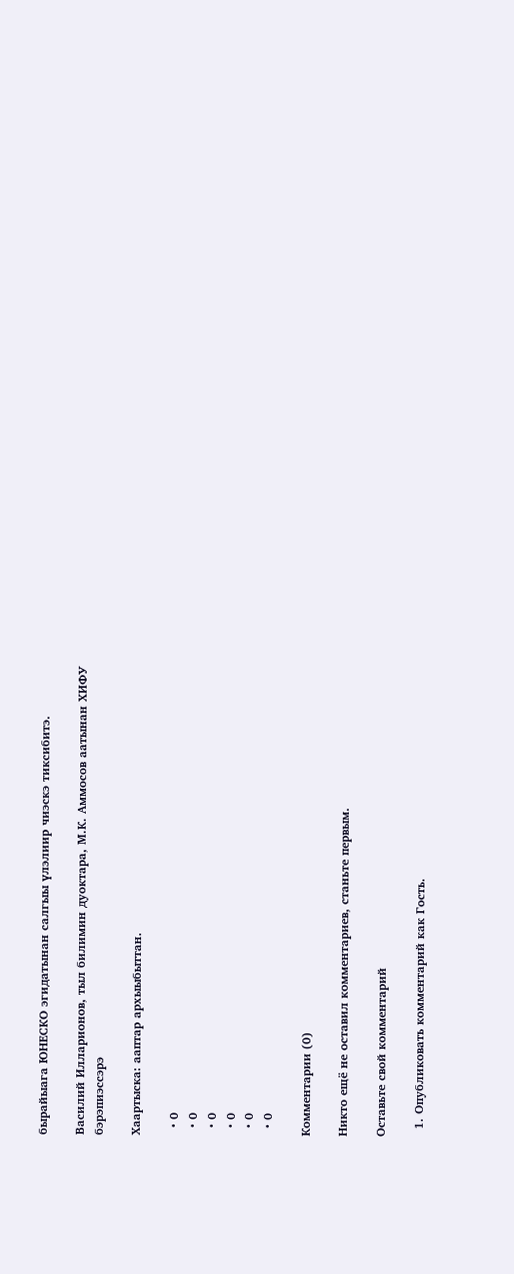бырайыага ЮНЕСКО эгидатынан салгыы үлэлиир чиэскэ тиксибитэ.

Василий Илларионов, тыл билимин дуоктара, М.К. Аммосов аатынан ХИФУ бэрэпиэссэрэ

Хаартыска: ааптар архыыбыттан.

  • 0
  • 0
  • 0
  • 0
  • 0
  • 0

Комментарии (0)

Никто ещё не оставил комментариев, станьте первым.

Оставьте свой комментарий

  1. Опубликовать комментарий как Гость.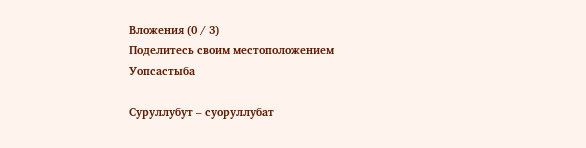Вложения (0 / 3)
Поделитесь своим местоположением
Уопсастыба

Суруллубут – суоруллубат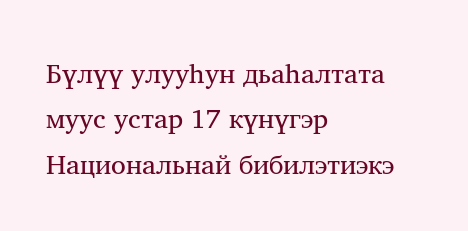Бүлүү улууһун дьаһалтата муус устар 17 күнүгэр Национальнай бибилэтиэкэ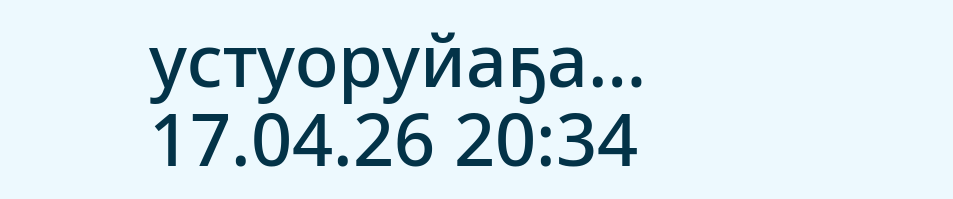устуоруйаҕа…
17.04.26 20:34